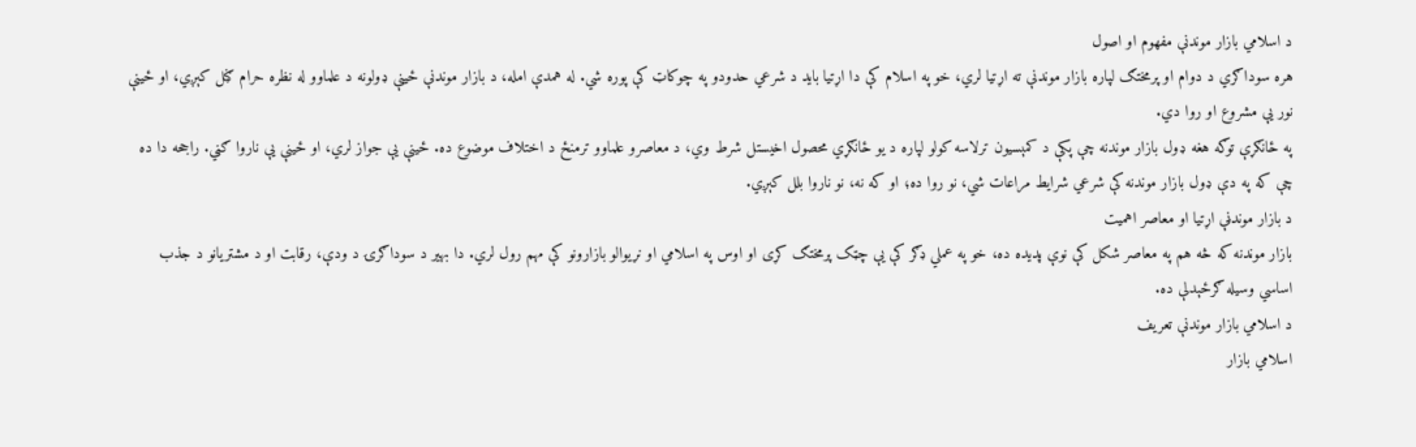د اسلامي بازار موندنې مفهوم او اصول
هره سوداګري د دوام او پرمختګ لپاره بازار موندنې ته اړتیا لري، خو په اسلام کې دا اړتیا باید د شرعي حدودو په چوکاټ کې پوره شي. له همدې امله، د بازار موندنې ځینې ډولونه د علماوو له نظره حرام ګڼل کېږي، او ځینې نور یې مشروع او روا دي.
په ځانګړې توګه هغه ډول بازار موندنه چې پکې د کمېسیون ترلاسه کولو لپاره د یو ځانګړي محصول اخیستل شرط وي، د معاصرو علماوو ترمنځ د اختلاف موضوع ده. ځینې یې جواز لري، او ځینې یې ناروا ګڼي. راجحه دا ده چې که په دې ډول بازار موندنه کې شرعي شرایط مراعات شي، نو روا ده؛ او که نه، نو ناروا بلل کېږي.
د بازار موندڼې اړتیا او معاصر اهمیت
بازار موندنه که څه هم په معاصر شکل کې نوې پدیده ده، خو په عملي ډګر کې یې چټک پرمختګ کړی او اوس په اسلامي او نړیوالو بازارونو کې مهم رول لري. دا بهیر د سوداګرۍ د ودې، رقابت او د مشتریانو د جذب اساسي وسیله ګرځېدلې ده.
د اسلامي بازار موندنې تعریف
اسلامي بازار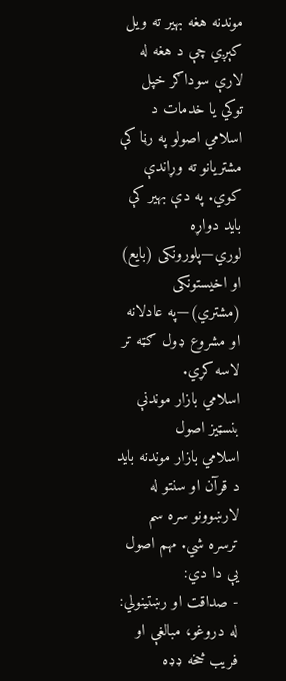موندنه هغه بهیر ته ویل کېږي چې د هغه له لارې سوداګر خپل توکي یا خدمات د اسلامي اصولو په رڼا کې مشتریانو ته وړاندې کوي. په دې بهیر کې باید دواړه لوري—پلورونکی (بایع) او اخیستونکی (مشتري)—په عادلانه او مشروع ډول ګټه تر لاسه کړي.
اسلامي بازار موندنې بنسټیز اصول
اسلامي بازار موندنه باید د قرآن او سنتو له لارښوونو سره سم ترسره شي. مهم اصول یې دا دي:
- صداقت او رښتینولي:
له دروغو، مبالغې او فریب څخه ډډه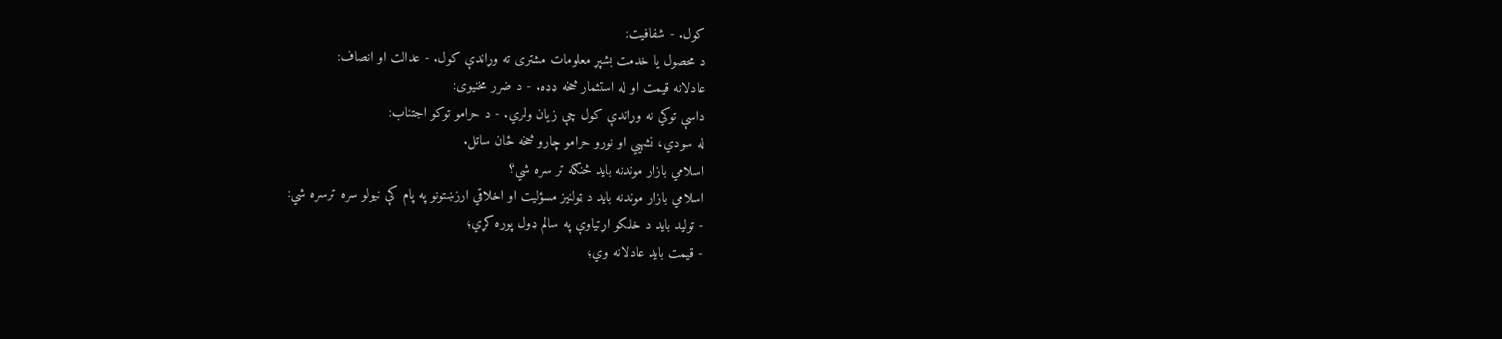کول. - شفافیت:
د محصول یا خدمت بشپړ معلومات مشتری ته وړاندې کول. - عدالت او انصاف:
عادلانه قیمت او له استثمار څخه ډډه. - د ضرر مخنیوی:
داسې توکي نه وړاندې کول چې زیان ولري. - د حرامو توکو اجتناب:
له سودي، نشهيي او نورو حرامو چارو څخه ځان ساتل.
اسلامي بازار موندنه باید څنګه تر سره شي؟
اسلامي بازار موندنه باید د ټولنیز مسؤلیت او اخلاقي ارزښتونو په پام کې نیولو سره ترسره شي:
- تولید باید د خلکو اړتیاوې په سالم ډول پوره کړي؛
- قیمت باید عادلانه وي؛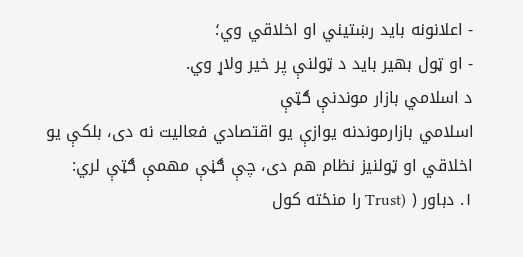- اعلانونه باید رښتیني او اخلاقي وي؛
- او ټول بهیر باید د ټولنې پر خیر ولاړ وي.
د اسلامي بازار موندنې ګټې
اسلامي بازارموندنه یوازې یو اقتصادي فعالیت نه دی، بلکې یو اخلاقي او ټولنیز نظام هم دی، چې ګڼې مهمې ګټې لري:
۱. دباور ( (Trust را منځته کول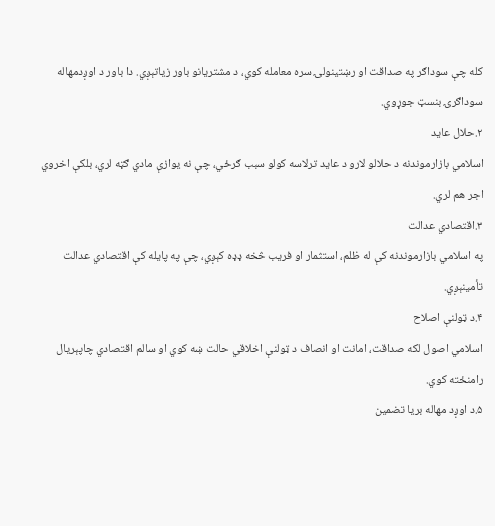کله چې سوداګر په صداقت او رښتینولۍ سره معامله کوي، د مشتریانو باور زیاتېږي. دا باور د اوږدمهاله سوداګرۍ بنسټ جوړوي.
۲.حلال عاید
اسلامي بازارموندنه د حلالو لارو د عاید ترلاسه کولو سبب ګرځي، چې نه یوازې مادي ګټه لري، بلکې اخروي اجر هم لري.
۳.اقتصادي عدالت
په اسلامي بازارموندنه کې له ظلم، استثمار او فریب څخه ډډه کېږي، چې په پایله کې اقتصادي عدالت تأمینېږي.
۴.د ټولنې اصلاح
اسلامي اصول لکه صداقت، امانت او انصاف د ټولنې اخلاقي حالت ښه کوي او سالم اقتصادي چاپېریال رامنځته کوي.
۵.د اوږد مهاله بریا تضمین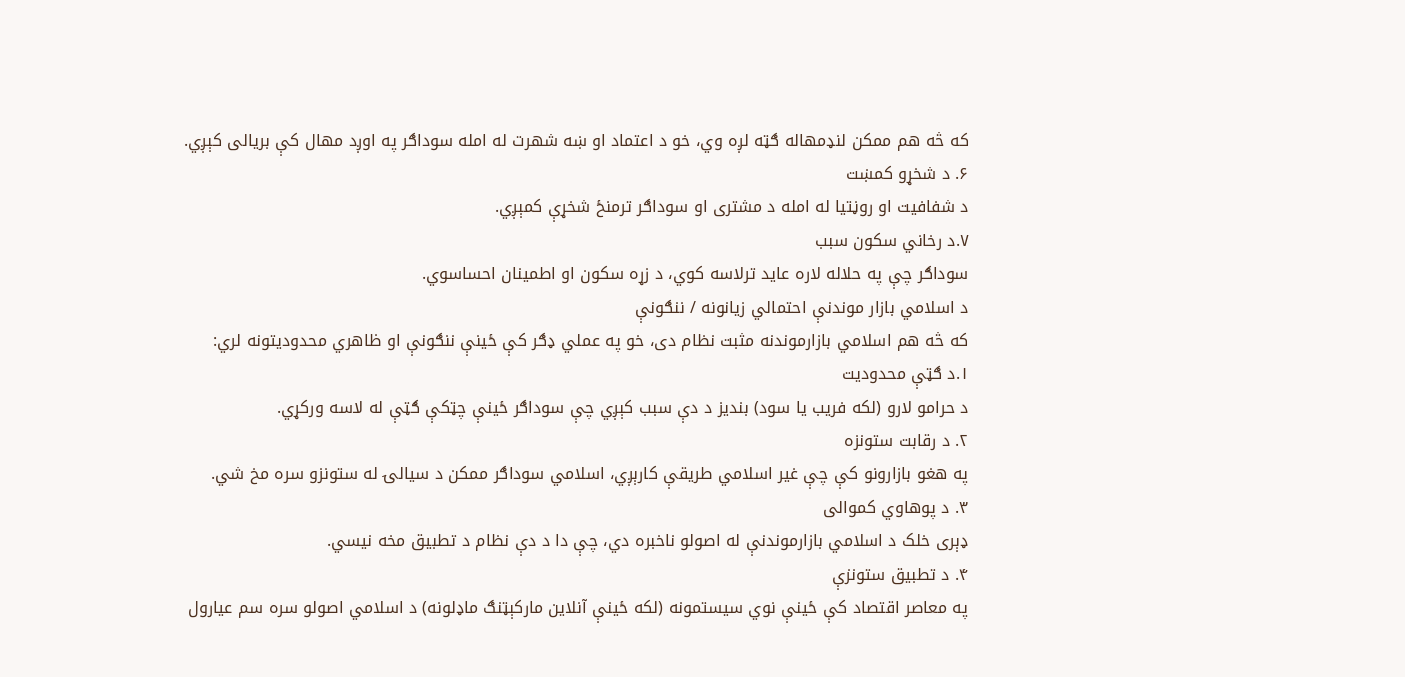که څه هم ممکن لنډمهاله ګټه لږه وي، خو د اعتماد او ښه شهرت له امله سوداګر په اوږد مهال کې بریالی کېږي.
۶. د شخړو کمښت
د شفافیت او روڼتیا له امله د مشتری او سوداګر ترمنځ شخړې کمېږي.
۷.د رخاني سکون سبب
سوداګر چې په حلاله لاره عاید ترلاسه کوي، د زړه سکون او اطمینان احساسوي.
د اسلامي بازار موندنې احتمالي زیانونه / ننګونې
که څه هم اسلامي بازارموندنه مثبت نظام دی، خو په عملي ډګر کې ځینې ننګونې او ظاهري محدودیتونه لري:
۱.د ګټې محدودیت
د حرامو لارو (لکه فریب یا سود) بندیز د دې سبب کېږي چې سوداګر ځینې چټکې ګټې له لاسه ورکړي.
۲. د رقابت ستونزه
په هغو بازارونو کې چې غیر اسلامي طریقې کارېږي، اسلامي سوداګر ممکن د سیالۍ له ستونزو سره مخ شي.
۳. د پوهاوي کموالی
ډېری خلک د اسلامي بازارموندنې له اصولو ناخبره دي، چې دا د دې نظام د تطبیق مخه نیسي.
۴. د تطبیق ستونزې
په معاصر اقتصاد کې ځینې نوي سیستمونه (لکه ځینې آنلاین مارکېټنګ ماډلونه) د اسلامي اصولو سره سم عیارول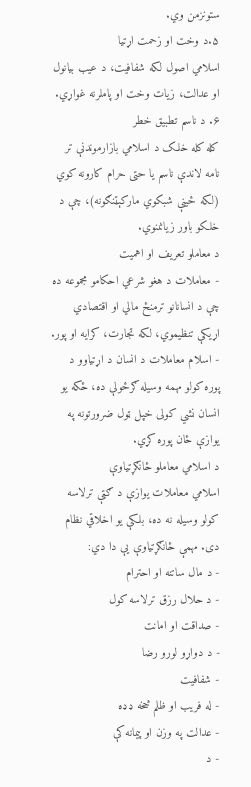ستونزمن وي.
۵.د وخت او زحمت اړتیا
اسلامي اصول لکه شفافیت، د عیب بیانول او عدالت، زیات وخت او پاملرنه غواړي.
۶. د ناسم تطبیق خطر
کله کله خلک د اسلامي بازارموندنې تر نامه لاندې ناسم یا حتی حرام کارونه کوي (لکه ځینې شبکوي مارکېټنګونه)، چې د خلکو باور زیانمنوي.
د معاملو تعریف او اهمیت
- معاملات د هغو شرعي احکامو مجموعه ده چې د انسانانو ترمنځ مالي او اقتصادي اړیکې تنظیموي، لکه تجارت، کرایه او پور.
- اسلام معاملات د انسان د اړتیاوو د پوره کولو مهمه وسیله ګرځولې ده، ځکه یو انسان نشي کولی خپل ټول ضرورتونه په یوازې ځان پوره کړي.
د اسلامي معاملو ځانګړتیاوې
اسلامي معاملات یوازې د ګټې ترلاسه کولو وسیله نه ده، بلکې یو اخلاقي نظام دی. مهمې ځانګړتیاوې یې دا دي:
- د مال ساتنه او احترام
- د حلال رزق ترلاسه کول
- صداقت او امانت
- د دواړو لورو رضا
- شفافیت
- له فریب او ظلم څخه ډډه
- عدالت په وزن او پیمانه کې
- د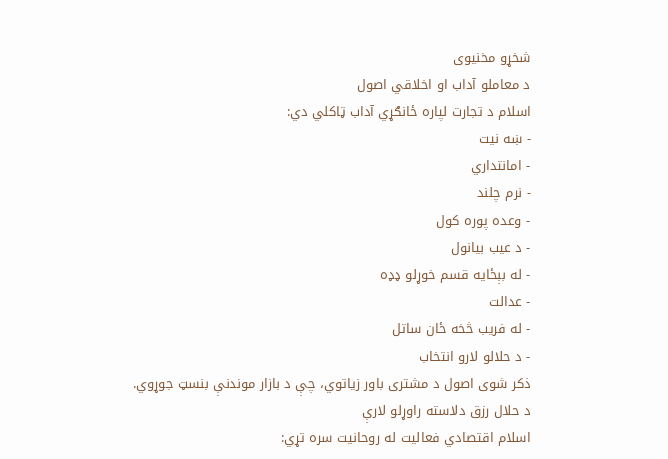شخړو مخنیوی
د معاملو آداب او اخلاقي اصول
اسلام د تجارت لپاره ځانګړي آداب ټاکلي دي:
- ښه نیت
- امانتداري
- نرم چلند
- وعده پوره کول
- د عیب بیانول
- له بېځایه قسم خوړلو ډډه
- عدالت
- له فریب څخه ځان ساتل
- د حلالو لارو انتخاب
ذکر شوی اصول د مشتری باور زیاتوي، چې د بازار موندنې بنسټ جوړوي.
د حلال رزق دلاسته راوړلو لارې
اسلام اقتصادي فعالیت له روحانیت سره تړي: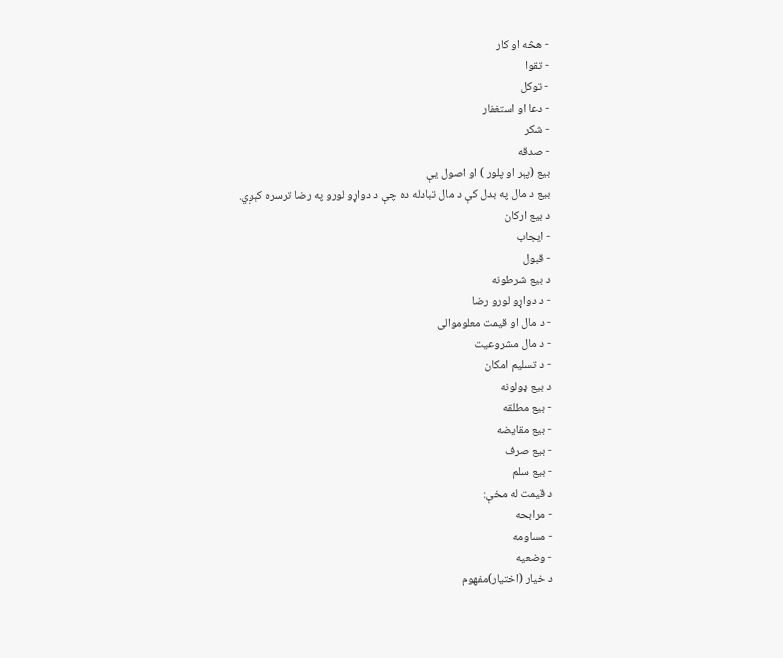- هڅه او کار
- تقوا
- توکل
- دعا او استغفار
- شکر
- صدقه
بیع (پېر او پلور ) او اصول يې
بیع د مال په بدل کې د مال تبادله ده چې د دواړو لورو په رضا ترسره کېږي.
د بیع ارکان
- ایجاب
- قبول
د بیع شرطونه
- د دواړو لورو رضا
- د مال او قیمت معلوموالی
- د مال مشروعیت
- د تسلیم امکان
د بیع ډولونه
- بیع مطلقه
- بیع مقایضه
- بیع صرف
- بیع سلم
د قیمت له مخې:
- مرابحه
- مساومه
- وضعیه
د خیار (اختیار)مفهوم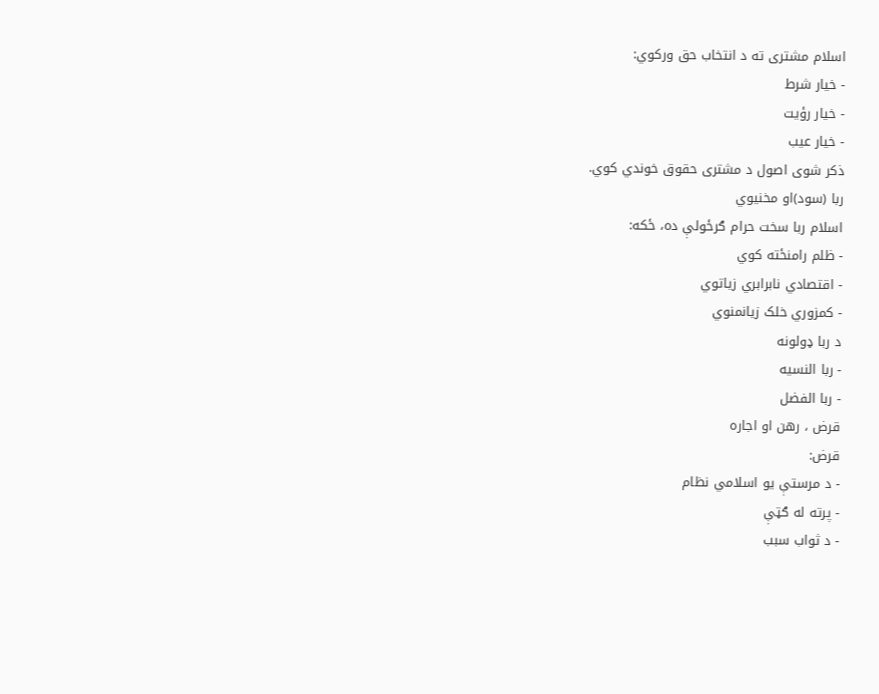اسلام مشتری ته د انتخاب حق ورکوي:
- خیار شرط
- خیار رؤیت
- خیار عیب
ذکر شوی اصول د مشتری حقوق خوندي کوي.
ربا (سود)او مخنیوي
اسلام ربا سخت حرام ګرځولې ده، ځکه:
- ظلم رامنځته کوي
- اقتصادي نابرابري زیاتوي
- کمزوري خلک زیانمنوي
د ربا ډولونه
- ربا النسیه
- ربا الفضل
قرض ، رهن او اجاره
قرض:
- د مرستې یو اسلامي نظام
- پرته له ګټې
- د ثواب سبب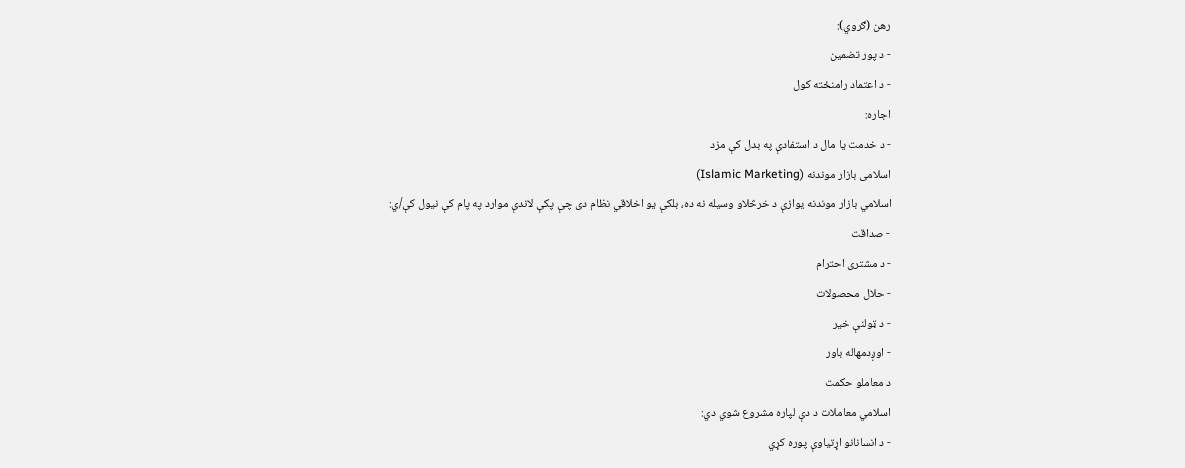رهن (ګروي):
- د پور تضمین
- د اعتماد رامنځته کول
اجاره:
- د خدمت یا مال د استفادې په بدل کې مزد
اسلامی بازار موندنه (Islamic Marketing)
اسلامي بازار موندنه یوازې د خرڅلاو وسیله نه ده، بلکې یو اخلاقي نظام دی چې پکې لاندې موارد په پام کې نيول کې/ي:
- صداقت
- د مشتری احترام
- حلال محصولات
- د ټولنې خیر
- اوږدمهاله باور
د معاملو حکمت
اسلامي معاملات د دې لپاره مشروع شوي دي:
- د انسانانو اړتیاوې پوره کړي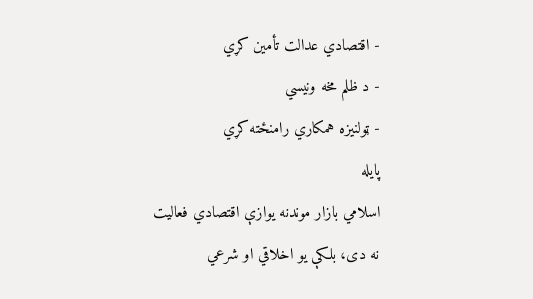- اقتصادي عدالت تأمین کړي
- د ظلم مخه ونیسي
- ټولنیزه همکاري رامنځته کړي
پایله
اسلامي بازار موندنه یوازې اقتصادي فعالیت نه دی، بلکې یو اخلاقي او شرعي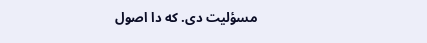مسؤلیت دی. که دا اصول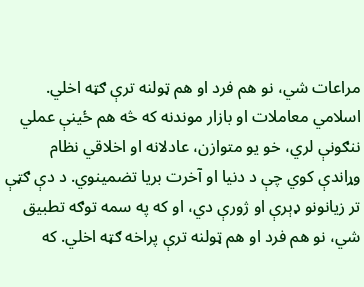مراعات شي، نو هم فرد او هم ټولنه ترې ګټه اخلي.
اسلامي معاملات او بازار موندنه که څه هم ځینې عملي ننګونې لري، خو یو متوازن، عادلانه او اخلاقي نظام وړاندې کوي چې د دنیا او آخرت بریا تضمینوي. د دې ګټې تر زیانونو ډېرې او ژورې دي، او که په سمه توګه تطبیق شي، نو هم فرد او هم ټولنه ترې پراخه ګټه اخلي. که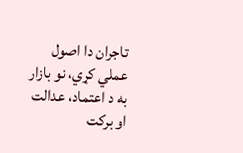تاجران دا اصول عملي کړي، نو بازار به د اعتماد، عدالت او برکت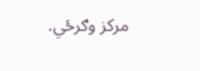مرکز وګرځي.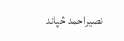نصیراحمد څپاند